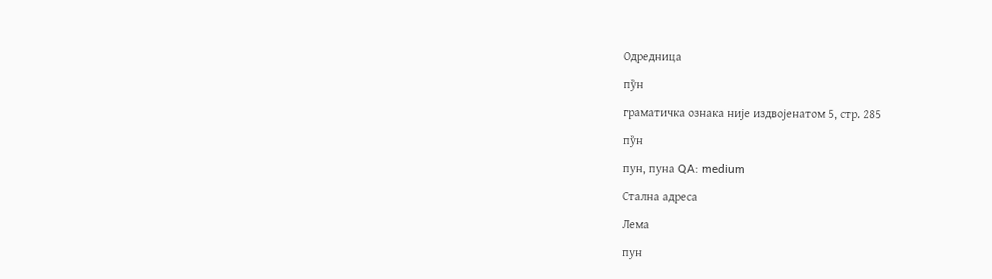Одредница

пу̏н

граматичка ознака није издвојенатом 5, стр. 285

пу̏н

пун, пуна QA: medium

Стална адреса

Лема

пун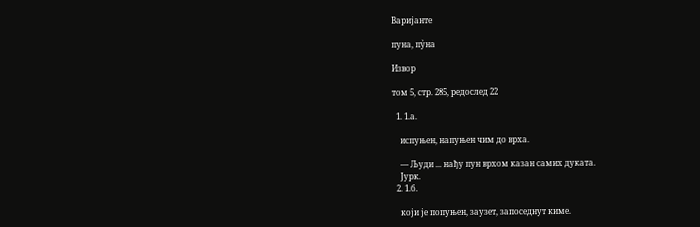Варијанте

пуна, пу̀на

Извор

том 5, стр. 285, редослед 22

  1. 1.а.

    испуњен, напуњен чим до врха.

    — Људи ... нађу пун врхом казан самих дуката.
    Јурк.
  2. 1.б.

    који је попуњен, заузет, запоседнут киме.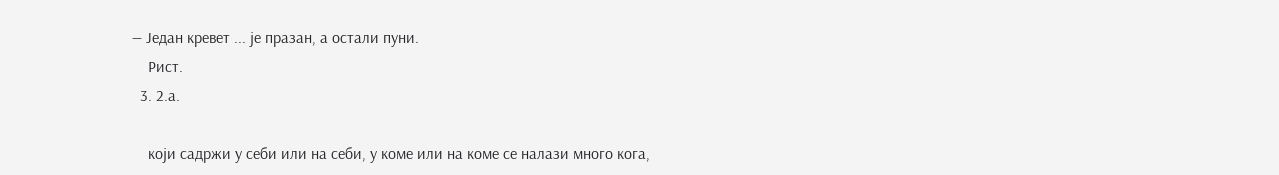— Један кревет ... је празан, а остали пуни.
    Рист.
  3. 2.а.

    који садржи у себи или на себи, у коме или на коме се налази много кога,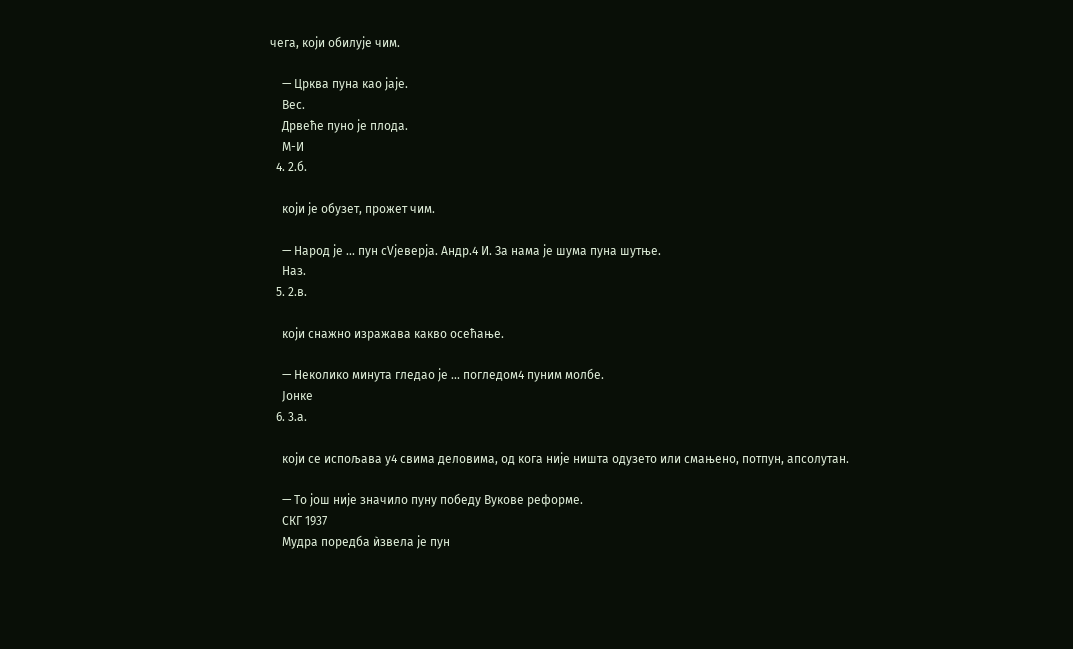чега, који обилује чим.

    — Црква пуна као јаје.
    Вес.
    Дрвеће пуно је плода.
    М-И
  4. 2.б.

    који је обузет, прожет чим.

    — Народ је ... пун сVјеверја. Андр.4 И. За нама је шума пуна шутње.
    Наз.
  5. 2.в.

    који снажно изражава какво осећање.

    — Неколико минута гледао је ... погледом4 пуним молбе.
    Јонке
  6. 3.а.

    који се испољава у4 свима деловима, од кога није ништа одузето или смањено, потпун, апсолутан.

    — То још није значило пуну победу Вукове реформе.
    СКГ 1937
    Мудра поредба ѝзвела је пун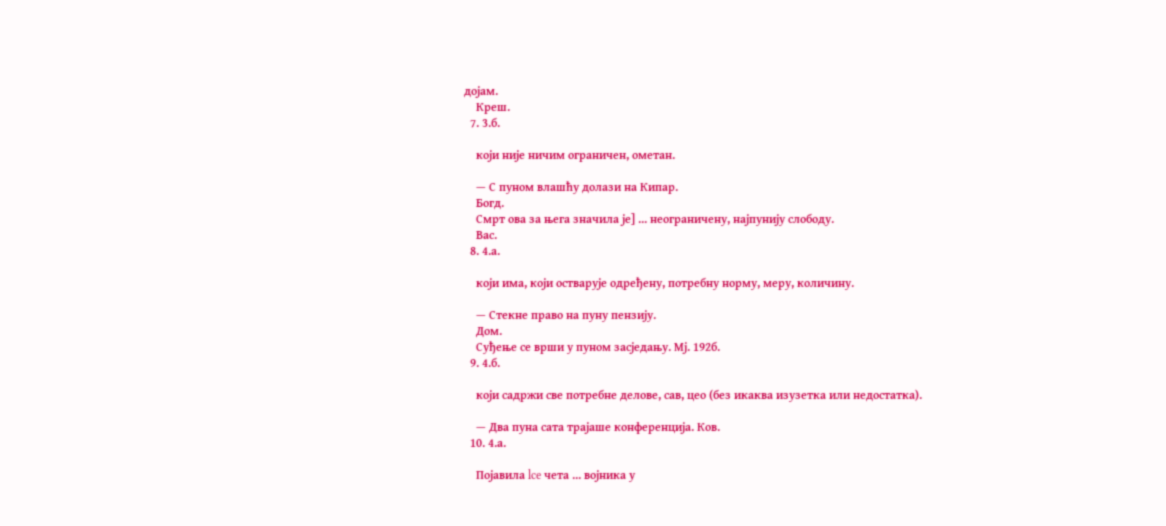дојам.
    Креш.
  7. 3.б.

    који није ничим ограничен, ометан.

    — С пуном влашћу долази на Кипар.
    Богд.
    Смрт ова за њега значила је] ... неограничену, најпунију слободу.
    Вас.
  8. 4.а.

    који има, који остварује одређену, потребну норму, меру, количину.

    — Стекне право на пуну пензију.
    Дом.
    Суђење се врши у пуном засједању. Мј. 192б.
  9. 4.б.

    који садржи све потребне делове, сав, цео (без икаква изузетка или недостатка).

    — Два пуна сата трајаше конференција. Ков.
  10. 4.а.

    Појавила lce чета ... војника у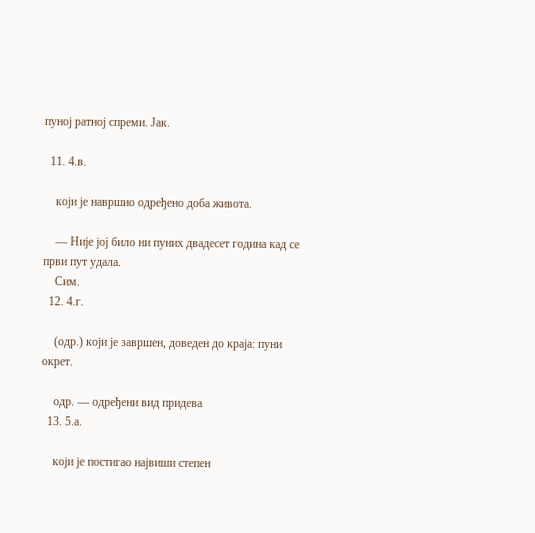пуној ратној спреми. Јак.

  11. 4.в.

    који је навршио одређено доба живота.

    — Није јој било ни пуних двадесет година кад се први пут удала.
    Сим.
  12. 4.г.

    (одр.) који је завршен, доведен до краја: пуни окрет.

    одр. — одређени вид придева
  13. 5.а.

    који је постигао највиши степен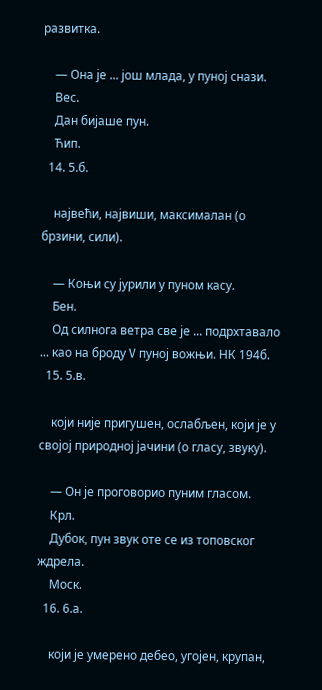развитка.

    — Она је ... још млада, у пуној снази.
    Вес.
    Дан бијаше пун.
    Ћип.
  14. 5.б.

    највећи, највиши, максималан (о брзини, сили).

    — Коњи су јурили у пуном касу.
    Бен.
    Од силнога ветра све је ... подрхтавало ... као на броду V пуној вожњи. НК 194б.
  15. 5.в.

    који није пригушен, ослабљен, који је у својој природној јачини (о гласу, звуку).

    — Он је проговорио пуним гласом.
    Крл.
    Дубок, пун звук оте се из топовског ждрела.
    Моск.
  16. 6.а.

    који је умерено дебео, угојен, крупан,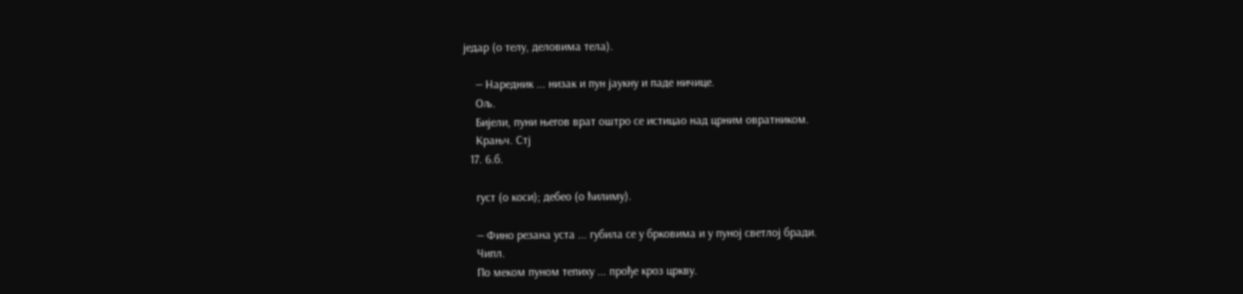једар (о телу, деловима тела).

    — Наредник ... низак и пун јаукну и паде ничице.
    Ољ.
    Бијели, пуни његов врат оштро се истицао над црним овратником.
    Крањч. Стј
  17. 6.б.

    густ (о коси); дебео (о ћилиму).

    — Фино резана уста ... губила се у брковима и у пуној светлој бради.
    Чипл.
    По меком пуном тепиху ... прође кроз цркву.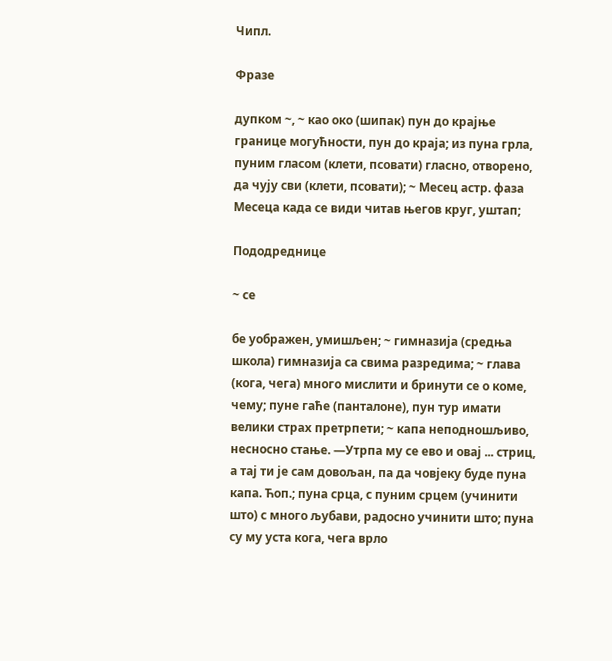Чипл.

Фразе

дупком ~, ~ као око (шипак) пун до крајње границе могућности, пун до краја; из пуна грла, пуним гласом (клети, псовати) гласно, отворено, да чују сви (клети, псовати); ~ Месец астр. фаза Месеца када се види читав његов круг, уштап;

Пододреднице

~ се

бе уображен, умишљен; ~ гимназија (средња школа) гимназија са свима разредима; ~ глава (кога, чега) много мислити и бринути се о коме, чему; пуне гаће (панталоне), пун тур имати велики страх претрпети; ~ капа неподношљиво, несносно стање. —Утрпа му се ево и овај ... стриц, а тај ти је сам довољан, па да човјеку буде пуна капа. Ћоп.; пуна срца, с пуним срцем (учинити што) с много љубави, радосно учинити што; пуна су му уста кога, чега врло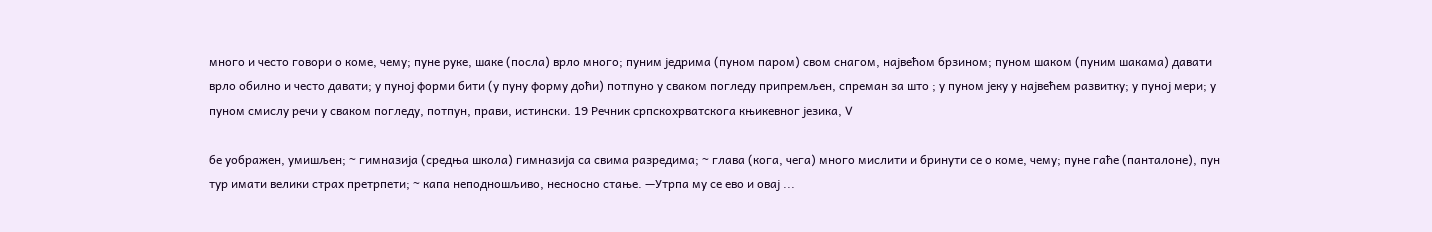много и често говори о коме, чему; пуне руке, шаке (посла) врло много; пуним једрима (пуном паром) свом снагом, највећом брзином; пуном шаком (пуним шакама) давати врло обилно и често давати; у пуној форми бити (у пуну форму доћи) потпуно у сваком погледу припремљен, спреман за што ; у пуном јеку у највећем развитку; у пуној мери; у пуном смислу речи у сваком погледу, потпун, прави, истински. 19 Речник српскохрватскога књикевног језика, V

бе уображен, умишљен; ~ гимназија (средња школа) гимназија са свима разредима; ~ глава (кога, чега) много мислити и бринути се о коме, чему; пуне гаће (панталоне), пун тур имати велики страх претрпети; ~ капа неподношљиво, несносно стање. —Утрпа му се ево и овај ...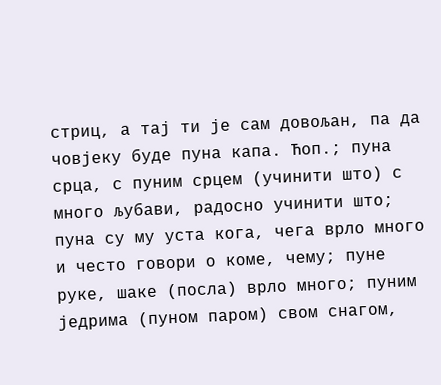стриц, а тај ти је сам довољан, па да човјеку буде пуна капа. Ћоп.; пуна срца, с пуним срцем (учинити што) с много љубави, радосно учинити што; пуна су му уста кога, чега врло много и често говори о коме, чему; пуне руке, шаке (посла) врло много; пуним једрима (пуном паром) свом снагом,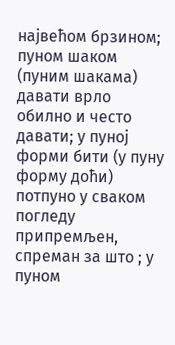највећом брзином; пуном шаком (пуним шакама) давати врло обилно и често давати; у пуној форми бити (у пуну форму доћи) потпуно у сваком погледу припремљен, спреман за што ; у пуном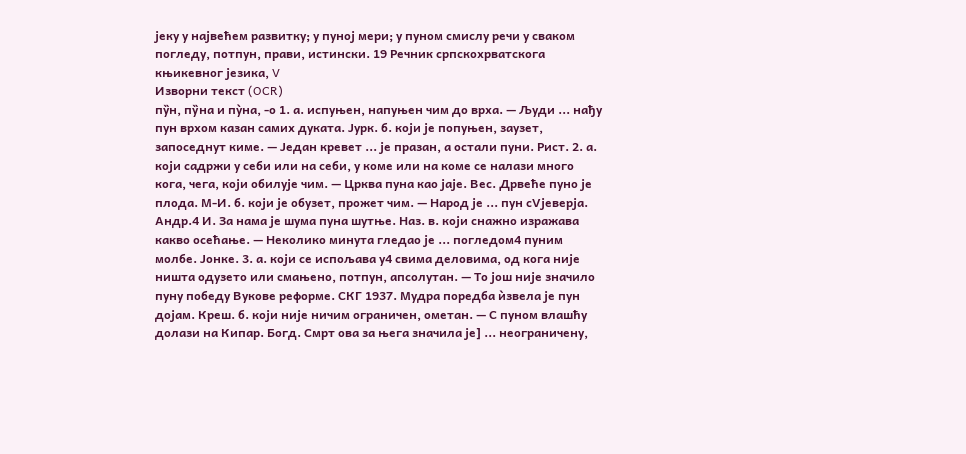јеку у највећем развитку; у пуној мери; у пуном смислу речи у сваком погледу, потпун, прави, истински. 19 Речник српскохрватскога књикевног језика, V
Изворни текст (OCR)
пу̏н, пу̏на и пу̀на, -о 1. а. испуњен, напуњен чим до врха. — Људи ... нађу пун врхом казан самих дуката. Јурк. б. који је попуњен, заузет, запоседнут киме. — Један кревет ... је празан, а остали пуни. Рист. 2. а. који садржи у себи или на себи, у коме или на коме се налази много кога, чега, који обилује чим. — Црква пуна као јаје. Вес. Дрвеће пуно је плода. М-И. б. који је обузет, прожет чим. — Народ је ... пун сVјеверја. Андр.4 И. За нама је шума пуна шутње. Наз. в. који снажно изражава какво осећање. — Неколико минута гледао је ... погледом4 пуним молбе. Јонке. 3. а. који се испољава у4 свима деловима, од кога није ништа одузето или смањено, потпун, апсолутан. — То још није значило пуну победу Вукове реформе. СКГ 1937. Мудра поредба ѝзвела је пун дојам. Креш. б. који није ничим ограничен, ометан. — С пуном влашћу долази на Кипар. Богд. Смрт ова за њега значила је] ... неограничену,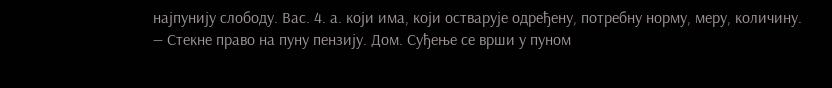најпунију слободу. Вас. 4. а. који има, који остварује одређену, потребну норму, меру, количину. — Стекне право на пуну пензију. Дом. Суђење се врши у пуном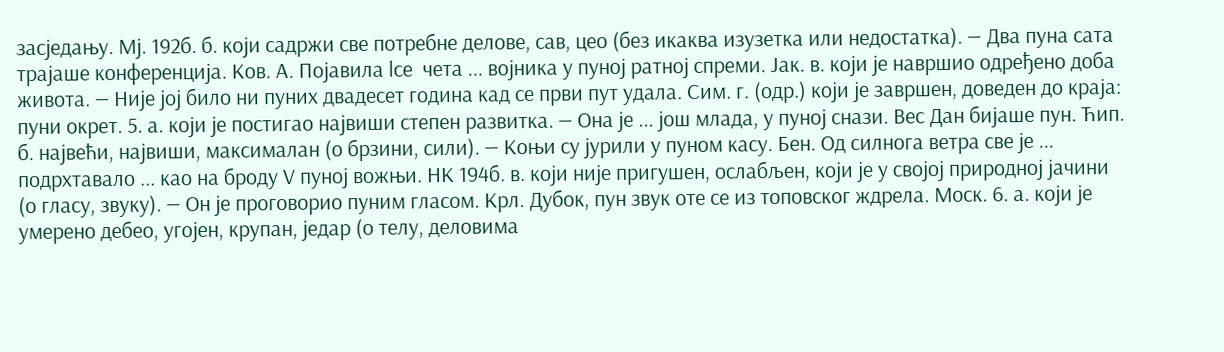засједању. Мј. 192б. б. који садржи све потребне делове, сав, цео (без икаква изузетка или недостатка). — Два пуна сата трајаше конференција. Ков. А. Појавила lce  чета ... војника у пуној ратној спреми. Јак. в. који је навршио одређено доба живота. — Није јој било ни пуних двадесет година кад се први пут удала. Сим. г. (одр.) који је завршен, доведен до краја: пуни окрет. 5. а. који је постигао највиши степен развитка. — Она је ... још млада, у пуној снази. Вес Дан бијаше пун. Ћип. б. највећи, највиши, максималан (о брзини, сили). — Коњи су јурили у пуном касу. Бен. Од силнога ветра све је ... подрхтавало ... као на броду V пуној вожњи. НК 194б. в. који није пригушен, ослабљен, који је у својој природној јачини (о гласу, звуку). — Он је проговорио пуним гласом. Крл. Дубок, пун звук оте се из топовског ждрела. Моск. 6. а. који је умерено дебео, угојен, крупан, једар (о телу, деловима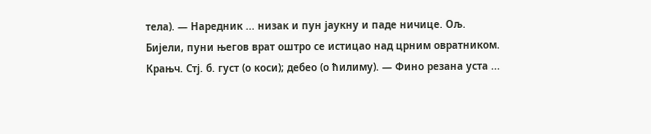тела). — Наредник ... низак и пун јаукну и паде ничице. Ољ. Бијели, пуни његов врат оштро се истицао над црним овратником. Крањч. Стј. б. густ (о коси); дебео (о ћилиму). — Фино резана уста ...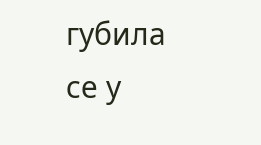губила се у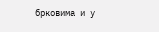брковима и у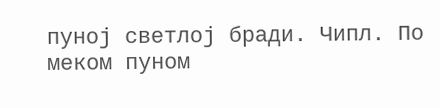пуној светлој бради. Чипл. По меком пуном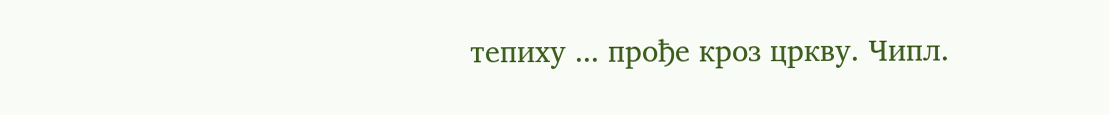тепиху ... прође кроз цркву. Чипл.